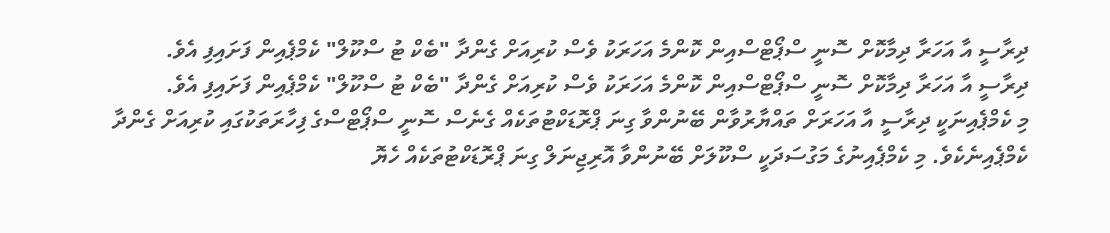ދިރާސީ އާ އަހަރާ ދިމާކޮށް ސޮނީ ސްޕޯޓްސްއިން ކޮންމެ އަހަރަކު ވެސް ކުރިއަށް ގެންދާ "ބެކް ޓު ސްކޫލް" ކެމްޕެއިން ފަށައިފި އެވެ.
ދިރާސީ އާ އަހަރާ ދިމާކޮށް ސޮނީ ސްޕޯޓްސްއިން ކޮންމެ އަހަރަކު ވެސް ކުރިއަށް ގެންދާ "ބެކް ޓު ސްކޫލް" ކެމްޕެއިން ފަށައިފި އެވެ.
މި ކެމްޕެއިނަކީ ދިރާސީ އާ އަހަރަށް ތައްޔާރުވާން ބޭނުންވާ ގިނަ ޕްރޮޑަކްޓުތަކެއް ގެނެސް ސޮނީ ސްޕޯޓްސްގެ ފިހާރަތަކުގައި ކުރިއަށް ގެންދާ ކެމްޕެއިނެކެވެ. މި ކެމްޕެއިނުގެ މަގުސަދަކީ ސްކޫލަށް ބޭނުންވާ އޮރިޖިނަލް ގިނަ ޕްރޮޑަކްޓުތަކެއް ހެޔޮ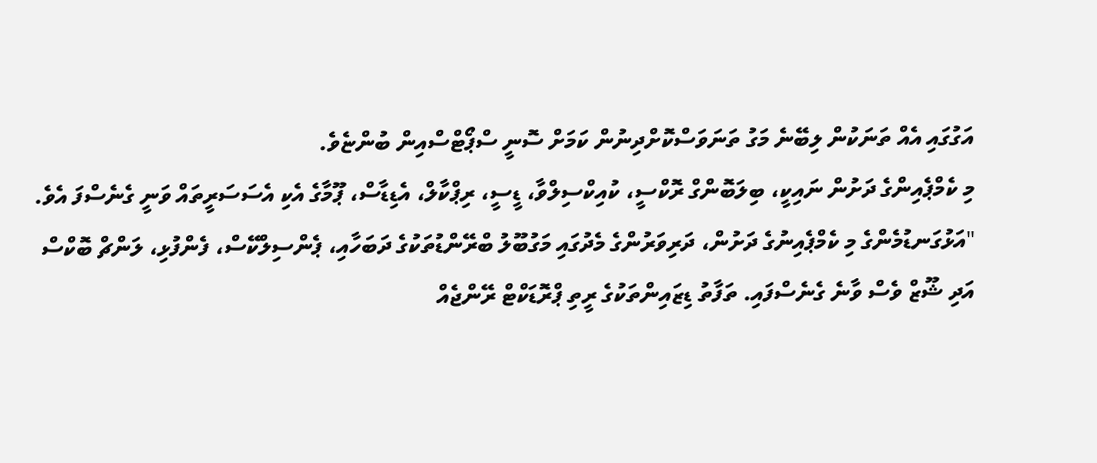އަގުގައި އެއް ތަނަކުން ލިބޭނެ މަގު ތަނަވަސްކޮށްދިނުން ކަމަށް ސޮނީ ސްޕޯޓްސްއިން ބުންޏެވެ.
މި ކެމްޕެއިންގެ ދަށުން ނައިކީ، ބިލަބޮންގް ރޮކްސީ، ކުއިކްސިލްވާ، ޑީސީ، ރިޕްކާލް، އެޑިޑާސް، ޕޫމާގެ އެކި އެސަސަރީތައް ވަނީ ގެނެސްފަ އެވެ.
"އަޅުގަނޑުމެންގެ މި ކެމްޕެއިނުގެ ދަށުން، ދަރިވަރުންގެ މެދުގައި މަގުބޫލު ބްރޭންޑުތަކުގެ ދަބަހާއި، ޕެންސިލްކޭސް، ފެންފުޅި، ލަންޗް ބޮކްސް އަދި ޝޫޒް ވެސް ވާނެ ގެނެސްފައި. ތަފާތު ޑިޒައިންތަކުގެ ރީތި ޕްރޮޑަކްޓް ރޭންޖެއް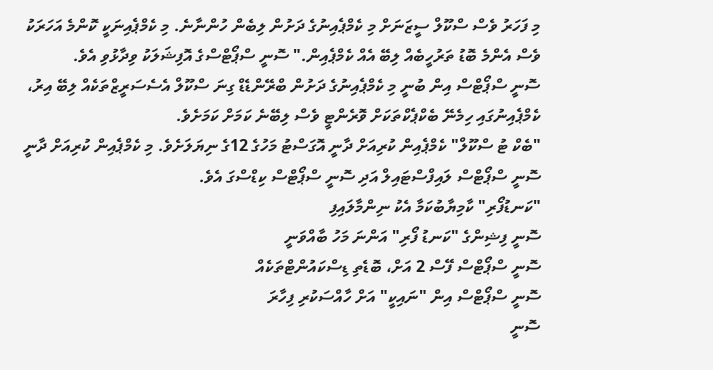މި ފަހަރު ވެސް ސްކޫލް ސީޒަނަށް މި ކެމްޕެއިނުގެ ދަށުން ލިބެން ހުންނާނެ. މި ކެމްޕެއިނަކީ ކޮންމެ އަހަރަކު ވެސް އެންމެ ބޮޑު ތަރުހީބެއް ލިބޭ އެއް ކެމްޕެއިން." ސޮނީ ސްޕޯޓްސްގެ އޮފިޝަލަކު ވިދާޅުވި އެވެ.
ސޮނީ ސްޕޯޓްސް އިން ބުނީ މި ކެމްޕެއިނުގެ ދަށުން ބްރޭންޑެޑް ގިނަ ސްކޫލް އެސެސަރީޒްތަކެއް ލިބޭ އިރު، ކެމްޕެއިނުގައި ހިމެނޭ ބެކްޕެކްތަކަށް ވޮރެންޓީ ވެސް ލިބޭނެ ކަމަށް ކަމަށެވެ.
"ބެކް ޓު ސްކޫލް" ކެމްޕެއިން ކުރިއަށް ދާނީ އޮގަސްޓު މަހުގެ 12ގެ ނިޔަލަށެވެ. މި ކެމްޕެއިން ކުރިއަށް ދާނީ ސޮނީ ސްޕޯޓްސް ލައިފްސްޓައިލް އަދި ސޮނީ ސްޕޯޓްސް ކިޑްސްގަ އެވެ.
"ކަނޑުފޯރި" ކާމިޔާބުކަމާ އެކު ނިންމާލައިފި
ސޮނީ ފިޝިންގެ "ކަނޑު ފޯރި" އަންނަ މަހު ބާއްވަނީ
ސޮނީ ސްޕޯޓްސް ފޭސް 2 އަށް، ބޮޑެތި ޑިސްކައުންޓްތަކެއް
ސޮނީ ސްޕޯޓްސް އިން "ނައިކީ" އަށް ހާއްސަކުރި ފިހާރަ
ސޮނީ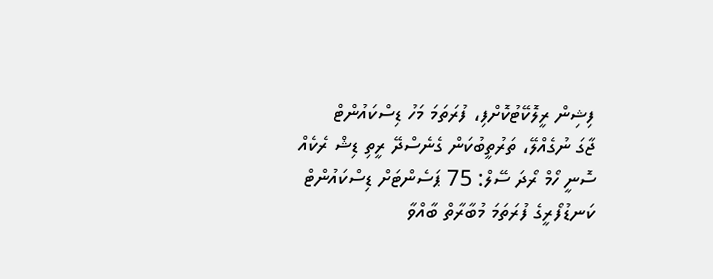ފިޝިން ރީލޮކޭޓުކޮށްފި، ފުރަތަމަ މަހު ޑިސްކައުންޓް
ޖާގަ ނުގެއްލޭ، ތަރުތީބުކަން ގެނެސްދޭ ރީތި ޑިޝް ރެކެއް
ސޮނީ ހޯމް ރޯދަ ސޭލް: 75 ޕަސެންޓަށް ޑިސްކައުންޓް
ކަނޑުފޯރީގެ ފުރަތަމަ މުބާރާތް ބާއްވާ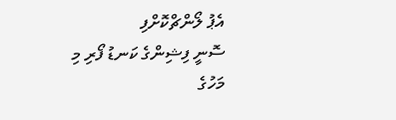އެޕު ލޯންޗްކޮށްފި
ސޮނީ ފިޝިންގެ ކަނޑު ފޯރި މި މަހުގެ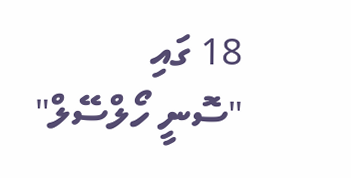18 ގައި
"ސޮނީ ހޯލްސޭލް"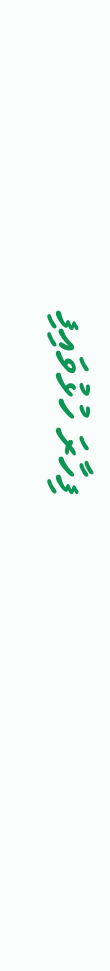ފިހާރަ ހުޅުވައިފި